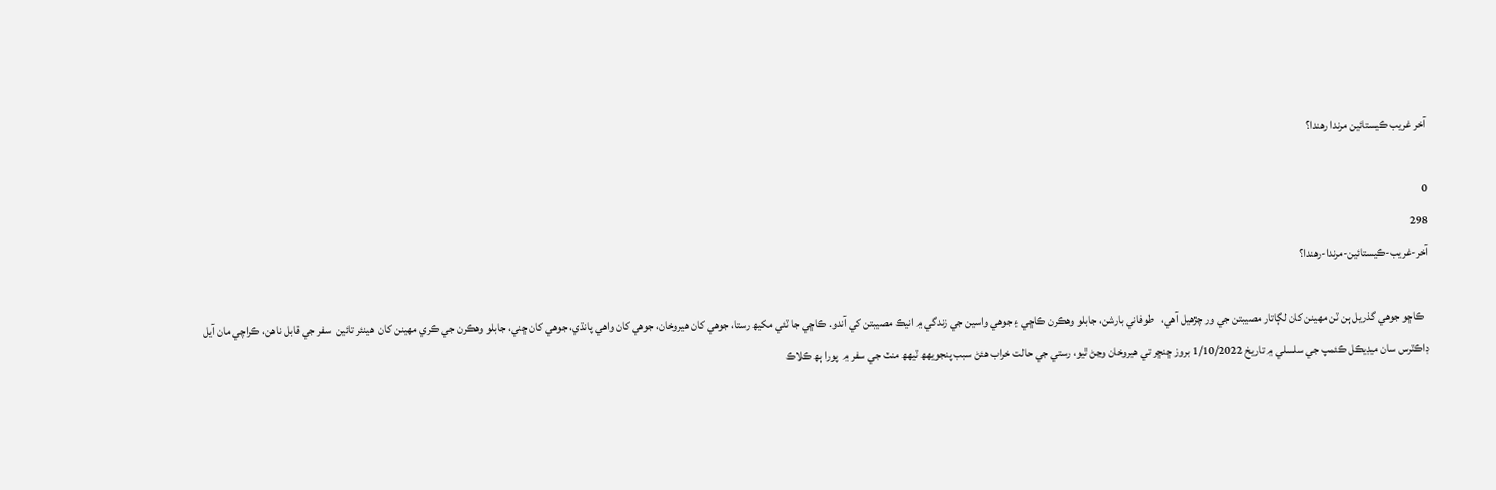آخر غريب ڪيستائين مرندا رھندا؟

0
298
آخر-غريب-ڪيستائين-مرندا-رھندا؟

  ڪاڇو جوھي گذريل ٻن ٽن مهينن کان لڳاتار مصيبتن جي ور چڙهيل آھي،   طوفاني بارشن، جابلو وھڪرن ڪاڇي ۽ جوھي واسين جي زندگي ۾ انيڪ مصيبتن کي آندو. ڪاڇي جا ٽئي مکيھ رستا، جوھي کان ھيروخان، جوھي کان واھي پانڌي، جوھي کان ڇني، جابلو وھڪرن جي ڪري مھينن کان  ھينئر تائين  سفر جي قابل ناھن، ڪراچي مان آيل ڊاڪٽرس سان ميڊيڪل ڪئمپ جي سلسلي ۾ تاريخ 1/10/2022 بروز ڇنڇر تي ھيروخان وڃڻ ٿيو، رستي جي حالت خراب ھئڻ سبب پنجويھھ ٽيھھ منٽ جي سفر ۾  پورا ٻھ ڪلاڪ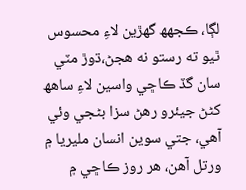لڳا، ڪجھھ گھڙين لاءِ محسوس ٿيو ته رستو نه ھجڻ،ڌوڙ مٽي سان گڏ ڪاڇي واسين لاءِ ساهھ کڻڻ جيئرو رھڻ سزا بڻجي وئي آھي، جتي سوين انسان مليريا ۾ ورتل آھن، ھر روز ڪاڇي ۾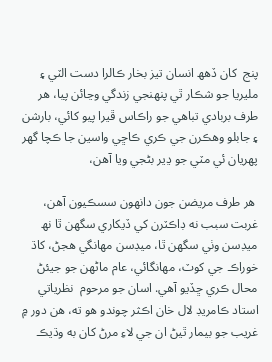پنج  کان ڏھھ انسان تيز بخار ڪالرا دست الٽي ۽ مليريا جو شڪار ٿي پنھنجي زندگي وڃائن پيا، ھر طرف بربادي تباھي جو راڪاس ڦيرا پيو کائي، بارشن ۽ جابلو وھڪرن جي ڪري ڪاڇي واسين جا ڪچا گھر پھريان ئي مٽي جو ڍير بڻجي ويا آھن،

 ھر طرف مريضن جون دانھون سسڪيون آھن، غربت سبب نه ڊاڪٽرن کي ڏيکاري سگھن ٿا نھ ميڊسن وٺي سگھن ٿا، ميڊسن مھانگي ھجڻ، کاڌ خوراڪ جي کوٽ، مھانگائي، عام ماڻھن جو جيئڻ محال ڪري ڇڏيو آھي. اسان جو مرحوم  نظرياتي استاد ڪامريڊ لال خان اڪثر چوندو ھو ته، ھن دور ۾ غريب جو بيمار ٿيڻ ان جي لاءِ مرڻ کان به وڌيڪ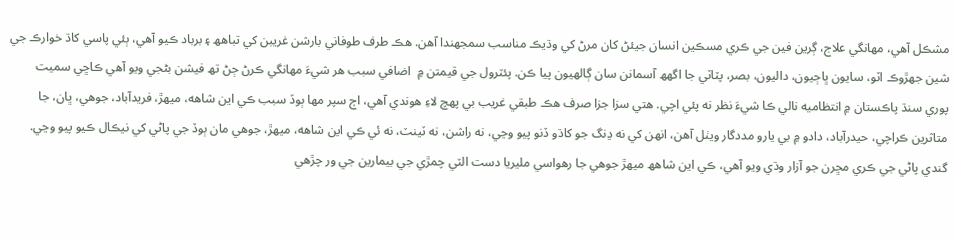مشڪل آھي، مھانگي علاج، ڳرين فين جي ڪري مسڪين انسان جيئڻ کان مرڻ کي وڌيڪ مناسب سمجھندا آھن. ھڪ طرف طوفاني بارشن غريبن کي تباهھ ۽ برباد ڪيو آھي، ٻئي پاسي کاڌ خوارڪ جي شين جھڙوڪ اٽو، سايون ڀاڄيون، داليون، بصر، پٽاٽي جا اگھھ آسمانن سان ڳالھيون پيا ڪن. پئٽرول جي قيمتن ۾  اضافي سبب ھر شيءَ مھانگي ڪرڻ ڄڻ تھ فيشن بڻجي ويو آھي ڪاڇي سميت پوري سنڌ پاڪستان ۾ انتظاميه نالي ڪا شيءَ نظر نه پئي اچي. ھتي سزا جزا صرف ھڪ طبقي غريب بي پھچ لاءِ ھوندي آھي، اڄ سپر مھا ٻوڏ سبب ڪي اين شاھه، ميھڙ، فريدآباد، جوھي، ڀان، جا متاثرين ڪراچي، حيدرآباد، دادو ۾ بي يارو مددگار ويٺل آھن، انھن کي نه ڍنگ جو کاڌو ڏنو پيو وڃي، نه راشن، نه ٽينٽ، نه ئي ڪي اين شاھه، ميھڙ، جوھي مان ٻوڏ جي پاڻي کي نيڪال ڪيو پيو وڃي. گندي پاڻي جي ڪري مڇرن جو آزار وڌي ويو آھي، ڪي اين شاهھ ميھڙ جوھي جا رھواسي مليريا دست الٽي چمڙي جي بيمارين جي ور چڙهي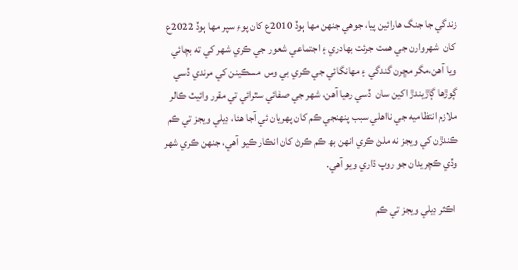زندگي جا جنگ ھارائين پيا، جوھي جنھن مھا ٻوڏ 2010ع کان پوءِ سپر مھا ٻوڏ 2022ع کان  شھروارن جي ھمت جرئت بھادري ۽ اجتماعي شعور جي ڪري شھر کي ته بچائي ويا آھن،مگر مڇرن گندگي ۽ مھانگائي جي ڪري بي وس  مسڪينن کي مرندي ڏسي  ڳوڙھا ڳاڙيندڙ اکين سان  ڏسي رھيا آھن، شھر جي صفائي سٿرائي تي مقرر وائيٽ ڪالر ملازم انتظاميه جي نااهلي سبب پنھنجي ڪم کان پھريان ئي آجا ھئا، ڊيلي ويجز تي ڪم ڪندڙن کي ويجز نه ملڻ ڪري انھن بھ ڪم ڪرڻ کان انڪار ڪيو آھي، جنھن ڪري شھر وڏي ڪچريدان جو روپ ڌاري ويو آھي.

 اڪثر ڊيلي ويجز تي ڪم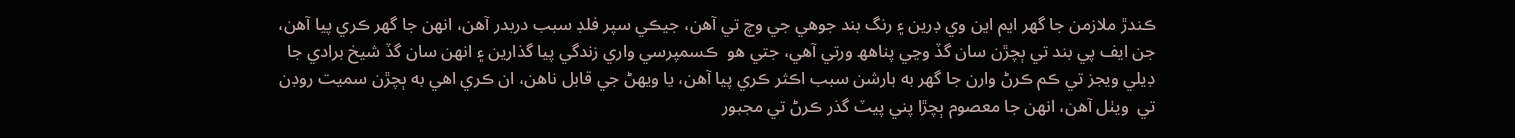ڪندڙ ملازمن جا گھر ايم اين وي ڊرين ۽ رنگ بند جوھي جي وچ تي آھن، جيڪي سپر فلڊ سبب دربدر آھن، انھن جا گھر ڪري پيا آھن، جن ايف پي بند تي ٻچڙن سان گڏ وڃي پناهھ ورتي آھي، جتي ھو  ڪسمپرسي واري زندگي پيا گذارين ۽ انھن سان گڏ شيخ برادي جا ڊيلي ويجز تي ڪم ڪرڻ وارن جا گھر به بارشن سبب اڪثر ڪري پيا آھن، يا ويھڻ جي قابل ناھن، ان ڪري اھي به ٻچڙن سميت روڊن تي  ويٺل آھن، انھن جا معصوم ٻچڙا پني پيٽ گذر ڪرڻ تي مجبور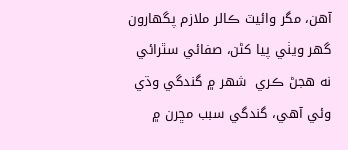آھن، مگر وائيٽ ڪالر ملازم پگھارون گھر ويٺي پيا کڻن، صفائي سٿرائي نه ھجڻ ڪري  شھر ۾ گندگي وڌي وئي آھي، گندگي سبب مڇرن ۾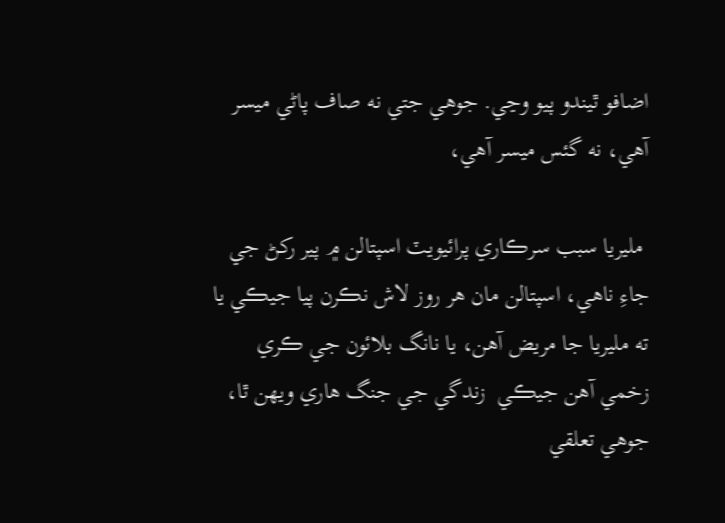اضافو ٿيندو پيو وڃي. جوھي جتي نه صاف پاڻي ميسر آھي، نه گئس ميسر آھي،

 مليريا سبب سرڪاري پرائيويٽ اسپتالن ۾ پير رکڻ جي جاءِ ناھي، اسپتالن مان ھر روز لاش نڪرن پيا جيڪي يا ته مليريا جا مريض آھن، يا نانگ بلائون جي ڪري زخمي آھن جيڪي  زندگي جي جنگ ھاري ويھن ٿا، جوھي تعلقي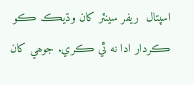اسپتال  ريفر سينٽر کان وڌيڪ ڪو ڪردار ادا نه ٿي ڪري. جوھي کان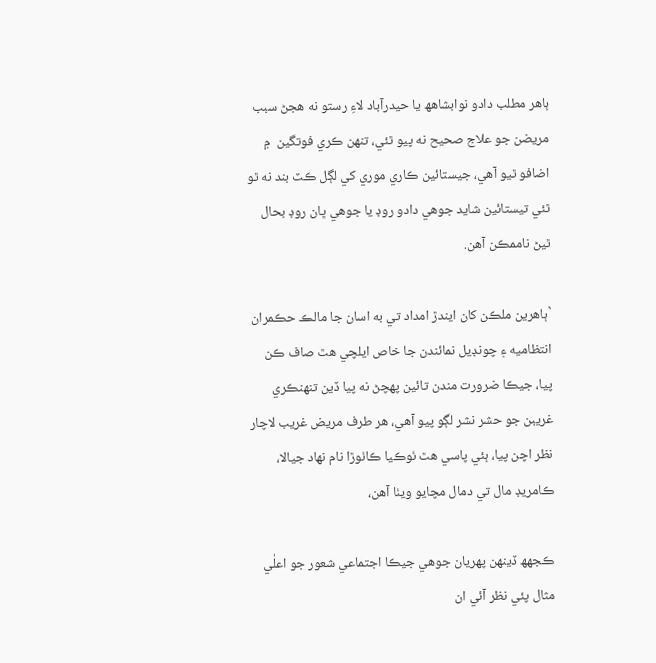ٻاھر مطلب دادو نوابشاهھ يا حيدرآباد لاءِ رستو نه ھجڻ سبب مريضن جو علاج صحيح نه پيو ٿئي، تنھن ڪري فوتگين  ۾ اضافو ٿيو آھي، جيستائين ڪاري موري کي لڳل ڪٽ بند نه ٿو ٿئي تيستائين شايد جوھي دادو روڊ يا جوھي ڀان روڊ بحال ٿيڻ ناممڪن آھن.

`ٻاھرين ملڪن کان ايندڙ امداد تي به اسان جا مالڪ حڪمران انتظاميه ۽ چونڊيل نمائندن جا خاص ايلچي ھٿ صاف ڪن پيا، جيڪا ضرورت مندن تائين پھچڻ نه پيا ڏين تنھنڪري غريبن جو حشر نشر لڳو پيو آھي، ھر طرف مريض غريب لاچار نظر اچن پيا، ٻئي پاسي ھٿ ٺوڪيا ڪاٺوڙا نام نهاد جيالا، ڪامريڊ مال تي دمال مچايو ويٺا آھن،

ڪجھھ ڏينھن پھريان جوھي جيڪا اجتماعي شعور جو اعلٰي مثال پئي نظر آئي ان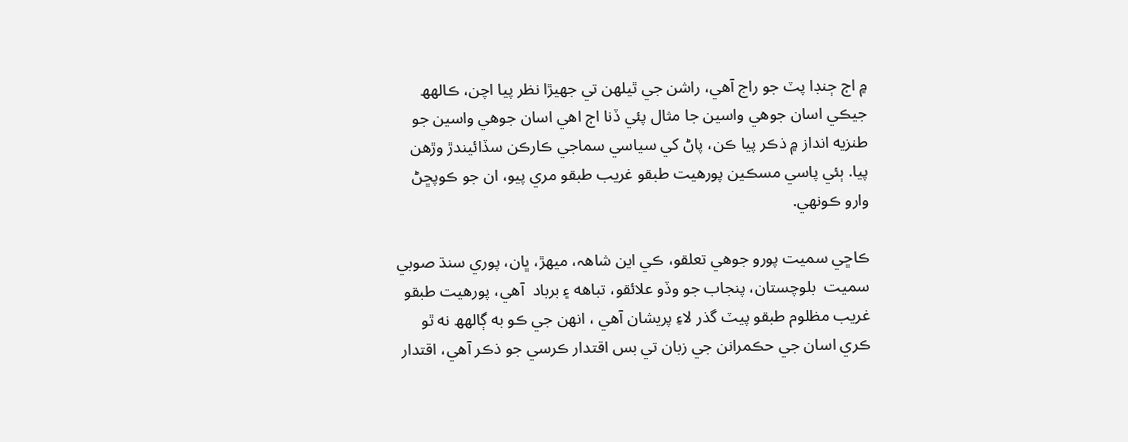۾ اڄ ڄنڊا پٽ جو راج آھي، راشن جي ٿيلھن تي جھيڙا نظر پيا اچن، ڪالھھ جيڪي اسان جوھي واسين جا مثال پئي ڏنا اڄ اھي اسان جوھي واسين جو طنزيه انداز ۾ ذڪر پيا ڪن، پاڻ کي سياسي سماجي ڪارڪن سڏائيندڙ وڙھن پيا. ٻئي پاسي مسڪين پورھيت طبقو غريب طبقو مري پيو، ان جو ڪوپڇڻ وارو ڪونھي.

ڪاڇي سميت پورو جوھي تعلقو، ڪي اين شاھہ، ميھڙ، ڀان، پوري سنڌ صوبي سميت  بلوچستان، پنجاب جو وڏو علائقو، تباھه ۽ برباد  آھي، پورھيت طبقو غريب مظلوم طبقو پيٽ گذر لاءِ پريشان آھي ، انھن جي ڪو به ڳالھھ نه ٿو ڪري اسان جي حڪمرانن جي زبان تي بس اقتدار ڪرسي جو ذڪر آھي، اقتدار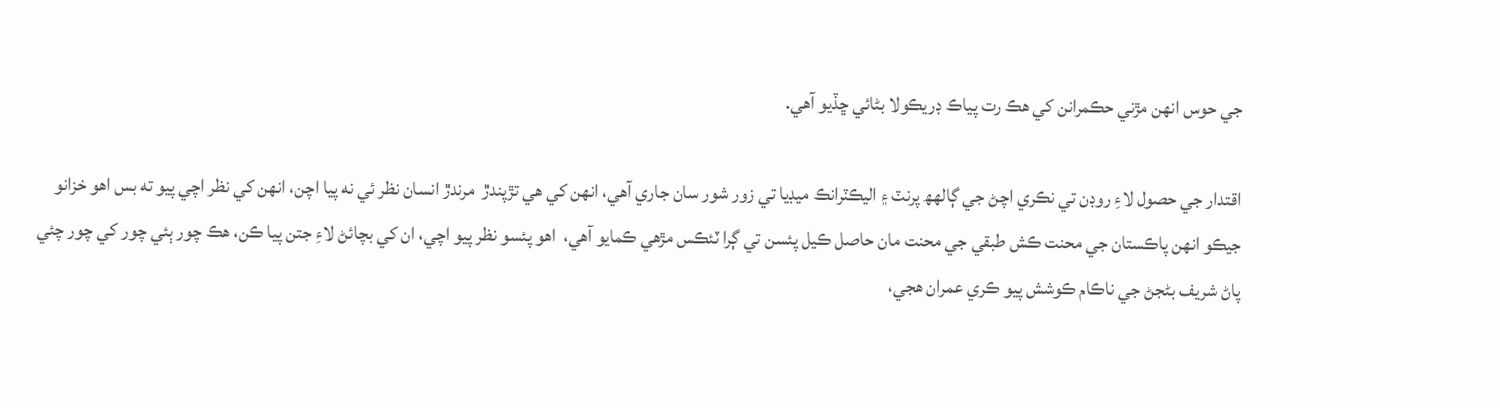جي حوس انھن مڙني حڪمرانن کي ھڪ رت پياڪ ڊريڪولا بڻائي ڇڏيو آھي.

اقتدار جي حصول لاءِ روڊن تي نڪري اچڻ جي ڳالھھ پرنٽ ۽ اليڪٽرانڪ ميڊيا تي زور شور سان جاري آھي، انھن کي ھي تڙپندڙ  مرندڙ انسان نظر ئي نه پيا اچن، انھن کي نظر اچي پيو ته بس اھو خزانو جيڪو انھن پاڪستان جي محنت ڪش طبقي جي محنت مان حاصل ڪيل پئسن تي ڳرا ٽئڪس مڙھي ڪمايو آھي،  اھو پئسو نظر پيو اچي، ان کي بچائڻ لاءِ جتن پيا ڪن، ھڪ چور ٻئي چور کي چور چئي پاڻ شريف بڻجڻ جي ناڪام ڪوشش پيو ڪري عمران ھجي،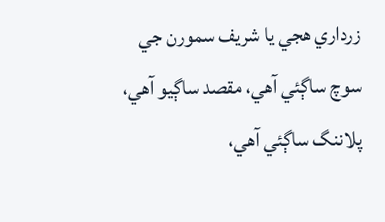زرداري ھجي يا شريف سمورن جي سوچ ساڳئي آھي، مقصد ساڳيو آھي، پلاننگ ساڳئي آھي،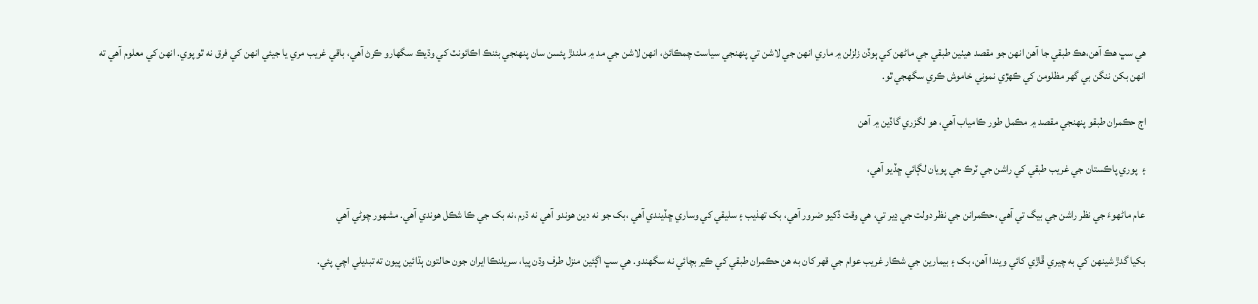ھي سڀ ھڪ آھن،ھڪ طبقي جا آھن انھن جو مقصد ھيٺين طبقي جي ماڻھن کي ٻوڏن زلزلن ۾ ماري انھن جي لاشن تي پنھنجي سياست چمڪائڻ، انھن لاشن جي مد ۾ ملندڙ پئسن سان پنھنجي بئنڪ اڪائونٽ کي وڌيڪ سگھارو ڪرڻ آھي، باقي غريب مري يا جيئي انھن کي فرق نه ٿو پوي. انھن کي معلوم آھي ته انھن بکن ننگن بي گھر مظلومن کي ڪھڙي نموني خاموش ڪري سگھجي ٿو.

اڄ حڪمران طبقو پنهنجي مقصد ۾ مڪمل طور ڪامياب آھي، ھو لگزري گاڏين ۾ آھن

۽  پوري پاڪستان جي غريب طبقي کي راشن جي ٽرڪ جي پويان لڳائي ڇڏيو آھي،

عام ماڻھوءَ جي نظر راشن جي بيگ تي آھي ،حڪمرانن جي نظر دولت جي ڍير تي، ھي وقت ڏکيو ضرور آھي، بک تهذيب ۽ سليقي کي وساري ڇڏيندي آھي ،بک جو نه دين ھوندو آھي نه ڌرم ،نه بک جي ڪا شڪل ھوندي آھي. مشھور چوڻي آھي

بکيا گدڙ شينھن کي به چيري ڦاڙي کائي ويندا آھن، بک ۽ بيمارين جي شڪار غريب عوام جي قھر کان به ھن حڪمران طبقي کي ڪير بچائي نه سگھندو. ھي سڀ اڳئين منزل طرف وڌن پيا، سريلنڪا ايران جون حالتون ٻڌائين پيون ته تبديلي اچي پئي.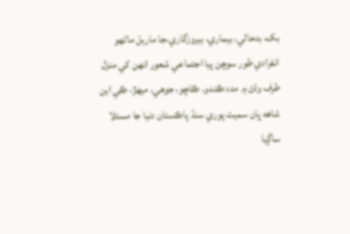بک، بدحالي، بيماري، بيروزگاري،جا ماريل ماڻهو انفرادي طور سوچن پيا اجتماعي شعور انھن کي منزل طرف وڌڻ ۾ مدد ڪندو. ڪاڇو، جوھي، ميھڙ، ڪي اين شاھه ڀان سميت پوري سنڌ پاڪستان دنيا جا مسئلا ساڳيا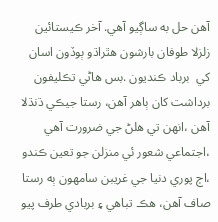آھن حل به ساڳيو آھي. آخر ڪيستائين زلزلا طوفان بارشون ھٿراڌو ٻوڏون اسان کي  برباد ڪنديون .بس ھاڻي تڪليفون برداشت کان ٻاھر آھن، رستا جيڪي ڌنڌلا آھن ،انھن تي ھلڻ جي ضرورت آھي ،اجتماعي شعور ئي منزلن جو تعين ڪندو ،اڄ پوري دنيا جي غريبن سامھون ٻه رستا صاف آھن، ھڪ تباھي ۽ بربادي طرف پيو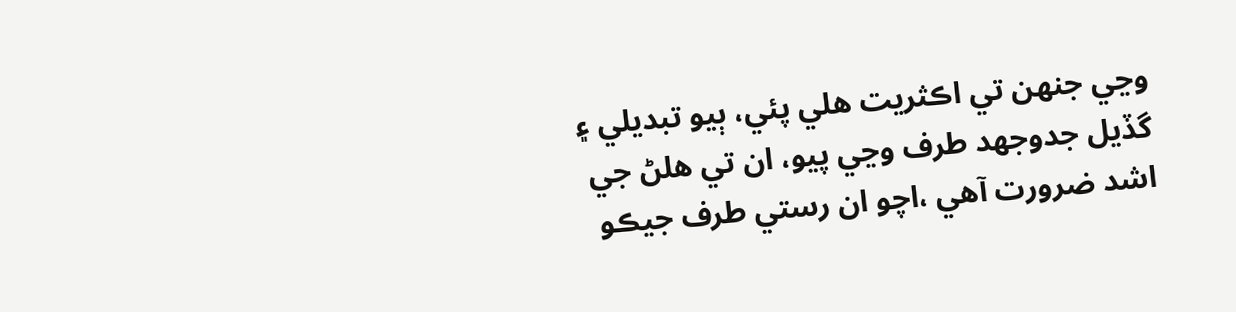وڃي جنھن تي اڪثريت ھلي پئي، ٻيو تبديلي ۽ گڏيل جدوجھد طرف وڃي پيو، ان تي ھلڻ جي اشد ضرورت آھي ،اچو ان رستي طرف جيڪو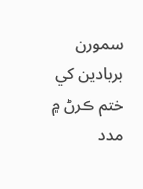سمورن بربادين کي ختم ڪرڻ ۾ مدد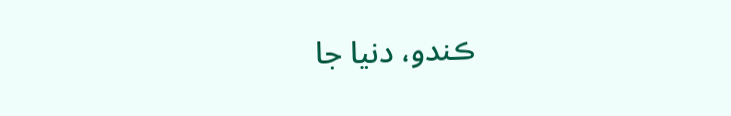ڪندو، دنيا جا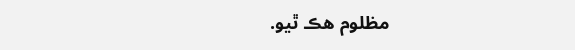مظلوم ھڪ ٿيو.